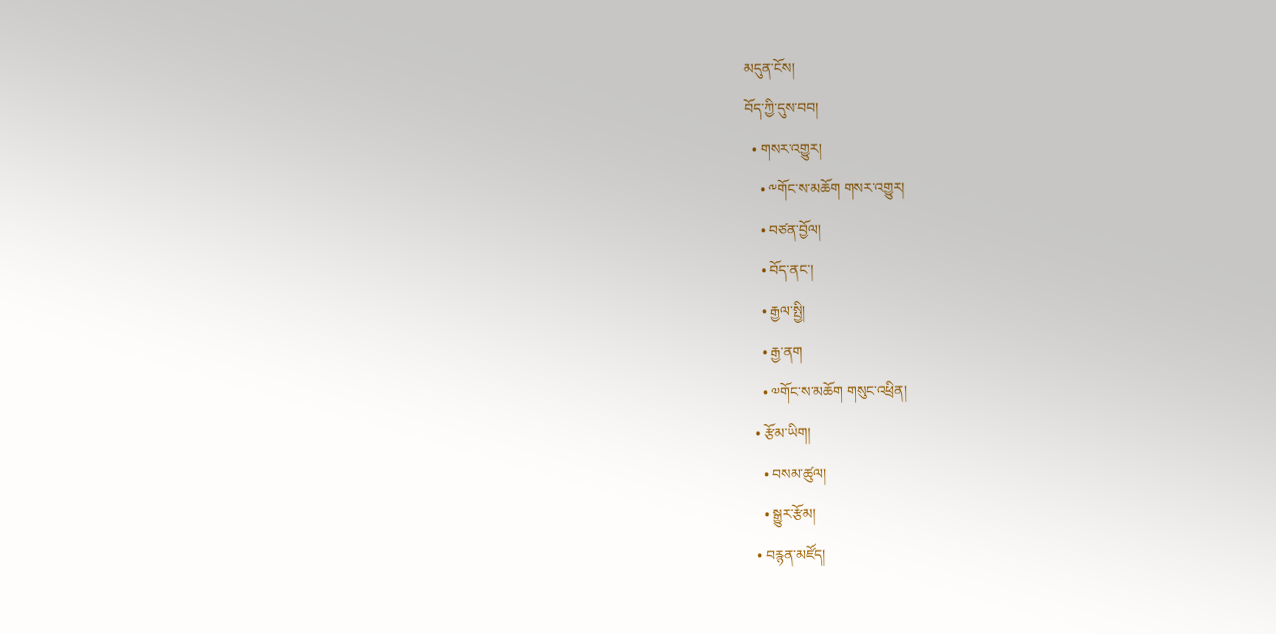མདུན་ངོས།
བོད་ཀྱི་དུས་བབ།
  • གསར་འགྱུར།
    • ༸གོང་ས་མཆོག གསར་འགྱུར།
    • བཙན་བྱོལ།
    • བོད་ནང་།
    • རྒྱལ་སྤྱི།
    • རྒྱ་ནག
    • ༧གོང་ས་མཆོག གསུང་འཕྲིན།
  • རྩོམ་ཡིག།
    • བསམ་ཚུལ།
    • སྒྱུར་རྩོམ།
  • བརྙན་མཛོད།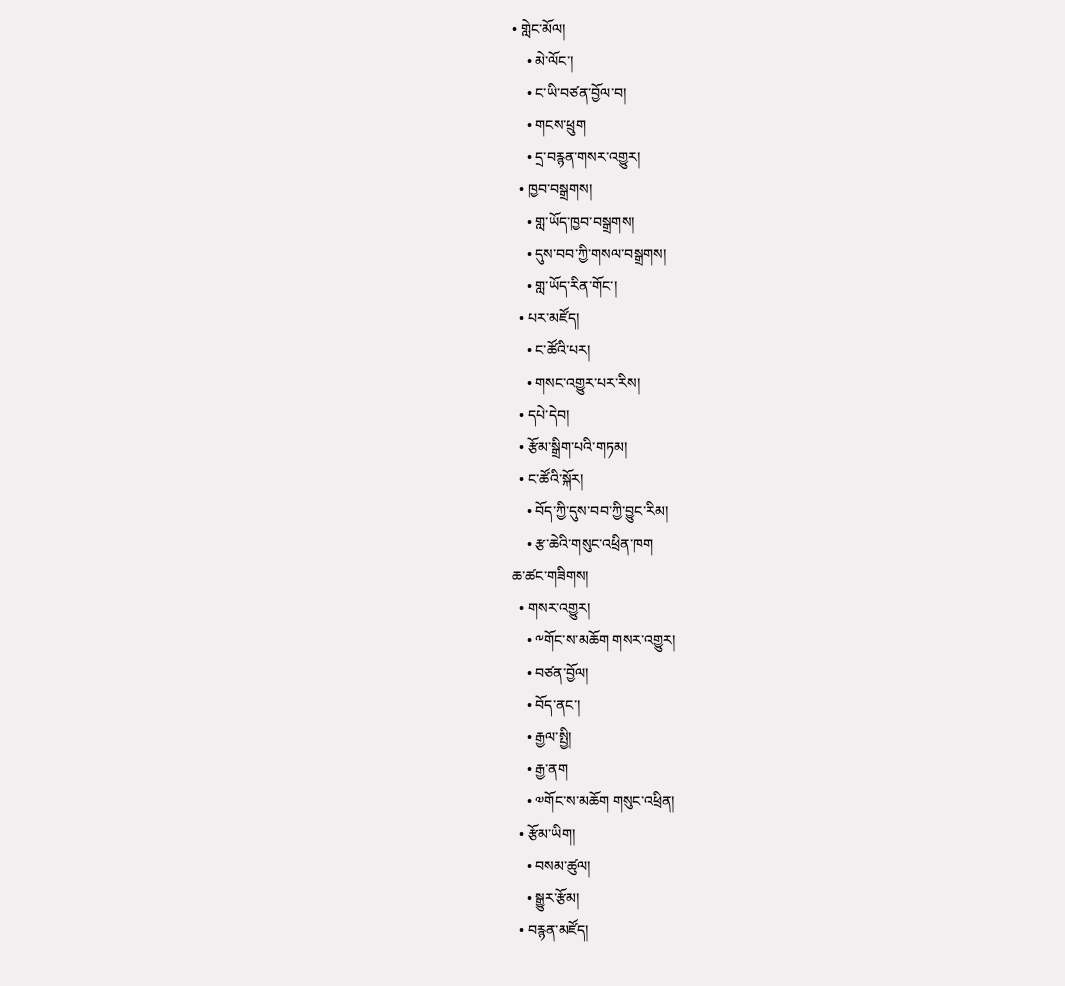• གླེང་མོལ།
    • མེ་ལོང་།
    • ང་ཡི་བཙན་བྱོལ་བ།
    • གངས་ཕྲུག
    • དྲ་བརྙན་གསར་འགྱུར།
  • ཁྱབ་བསྒྲགས།
    • གླ་ཡོད་ཁྱབ་བསྒྲགས།
    • དུས་བབ་ཀྱི་གསལ་བསྒྲགས།
    • གླ་ཡོད་རིན་གོང་།
  • པར་མཛོད།
    • ང་ཚོའི་པར།
    • གསང་འགྱུར་པར་རིས།
  • དཔེ་དེབ།
  • རྩོམ་སྒྲིག་པའི་གཏམ།
  • ང་ཚོའི་སྐོར།
    • བོད་ཀྱི་དུས་བབ་ཀྱི་བྱུང་རིམ།
    • རྩ་ཆེའི་གསུང་འཕྲིན་ཁག
ཆ་ཚང་གཟིགས།
  • གསར་འགྱུར།
    • ༸གོང་ས་མཆོག གསར་འགྱུར།
    • བཙན་བྱོལ།
    • བོད་ནང་།
    • རྒྱལ་སྤྱི།
    • རྒྱ་ནག
    • ༧གོང་ས་མཆོག གསུང་འཕྲིན།
  • རྩོམ་ཡིག།
    • བསམ་ཚུལ།
    • སྒྱུར་རྩོམ།
  • བརྙན་མཛོད།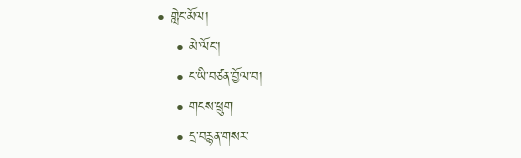• གླེང་མོལ།
    • མེ་ལོང་།
    • ང་ཡི་བཙན་བྱོལ་བ།
    • གངས་ཕྲུག
    • དྲ་བརྙན་གསར་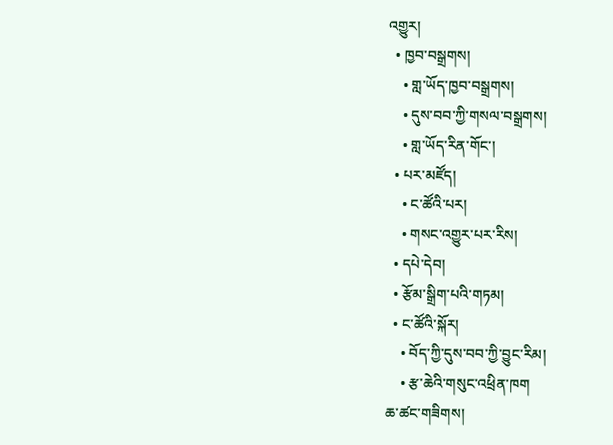འགྱུར།
  • ཁྱབ་བསྒྲགས།
    • གླ་ཡོད་ཁྱབ་བསྒྲགས།
    • དུས་བབ་ཀྱི་གསལ་བསྒྲགས།
    • གླ་ཡོད་རིན་གོང་།
  • པར་མཛོད།
    • ང་ཚོའི་པར།
    • གསང་འགྱུར་པར་རིས།
  • དཔེ་དེབ།
  • རྩོམ་སྒྲིག་པའི་གཏམ།
  • ང་ཚོའི་སྐོར།
    • བོད་ཀྱི་དུས་བབ་ཀྱི་བྱུང་རིམ།
    • རྩ་ཆེའི་གསུང་འཕྲིན་ཁག
ཆ་ཚང་གཟིགས།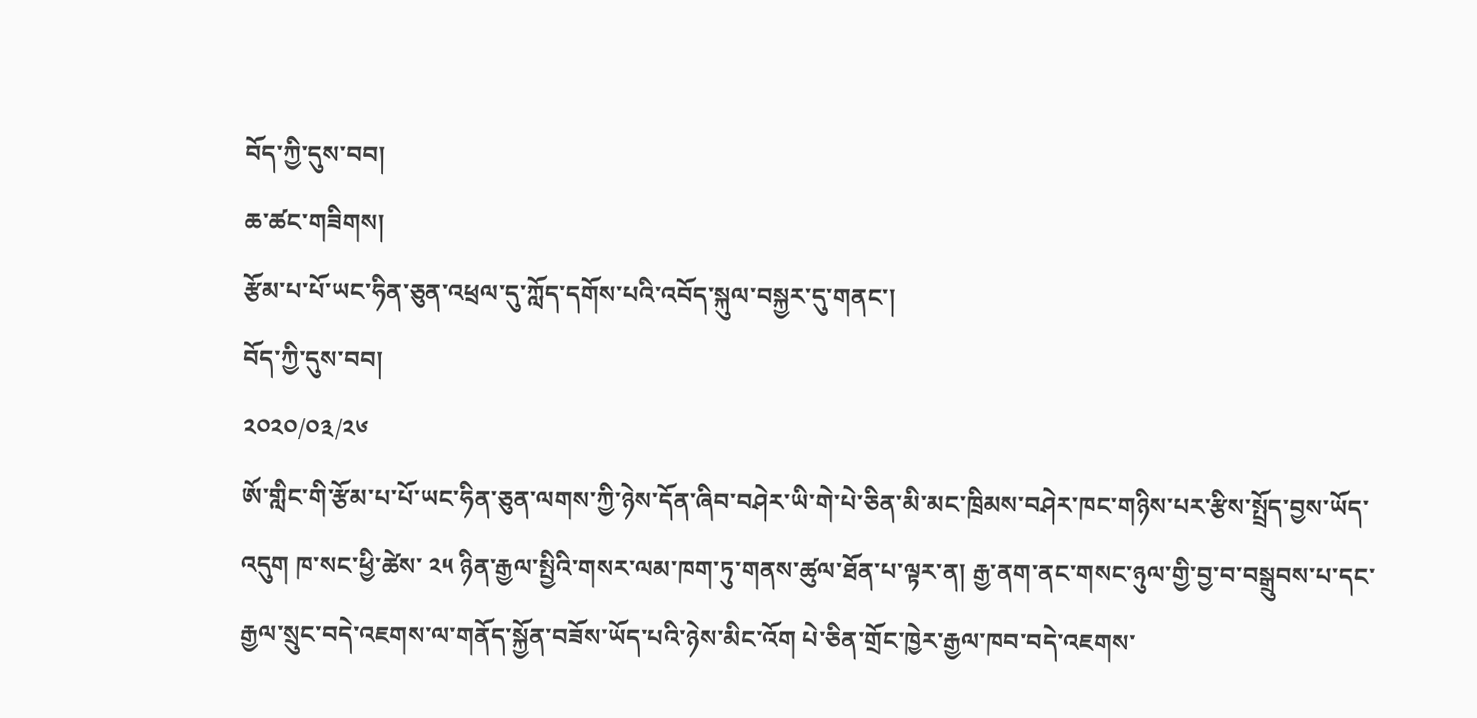བོད་ཀྱི་དུས་བབ།
ཆ་ཚང་གཟིགས།
རྩོམ་པ་པོ་ཡང་ཧིན་ཅུན་འཕྲལ་དུ་ཀློད་དགོས་པའི་འབོད་སྐུལ་བསྐྱར་དུ་གནང་།
བོད་ཀྱི་དུས་བབ།
༢༠༢༠/༠༣/༢༦
ཨོ་གླིང་གི་རྩོམ་པ་པོ་ཡང་ཧིན་ཅུན་ལགས་ཀྱི་ཉེས་དོན་ཞིབ་བཤེར་ཡི་གེ་པེ་ཅིན་མི་མང་ཁྲིམས་བཤེར་ཁང་གཉིས་པར་རྩིས་སྤྲོད་བྱས་ཡོད་འདུག ཁ་སང་ཕྱི་ཚེས་ ༢༥ ཉིན་རྒྱལ་སྤྱིའི་གསར་ལམ་ཁག་ཏུ་གནས་ཚུལ་ཐོན་པ་ལྟར་ན། རྒྱ་ནག་ནང་གསང་ཉུལ་གྱི་བྱ་བ་བསྒྲུབས་པ་དང་རྒྱལ་སྲུང་བདེ་འཇགས་ལ་གནོད་སྐྱོན་བཟོས་ཡོད་པའི་ཉེས་མིང་འོག པེ་ཅིན་གྲོང་ཁྱེར་རྒྱལ་ཁབ་བདེ་འཇགས་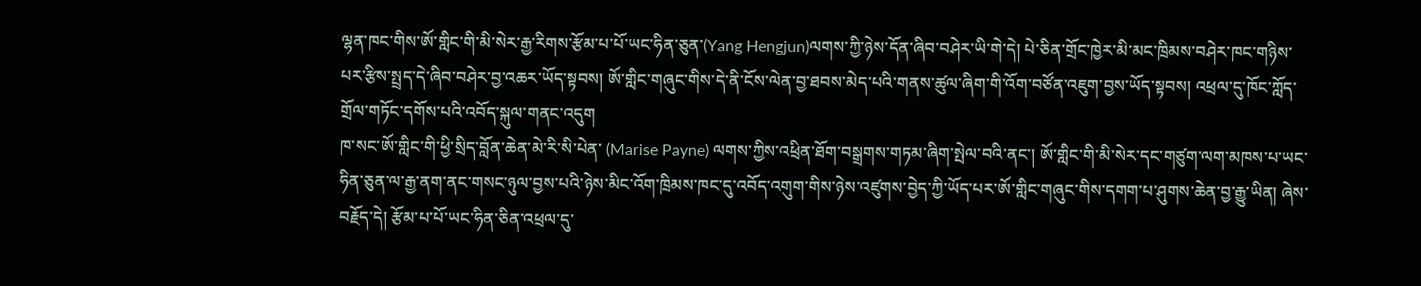ལྷན་ཁང་གིས་ཨོ་གླིང་གི་མི་སེར་རྒྱ་རིགས་རྩོམ་པ་པོ་ཡང་ཧིན་ཅུན་(Yang Hengjun)ལགས་ཀྱི་ཉེས་དོན་ཞིབ་བཤེར་ཡི་གེ་དེ། པེ་ཅིན་གྲོང་ཁྱེར་མི་མང་ཁྲིམས་བཤེར་ཁང་གཉིས་པར་རྩིས་སྤྲད་དེ་ཞིབ་བཤེར་བྱ་འཆར་ཡོད་སྟབས། ཨོ་གླིང་གཞུང་གིས་དེ་ནི་ངོས་ལེན་བྱ་ཐབས་མེད་པའི་གནས་ཚུལ་ཞིག་གི་འོག་བཙོན་འཇུག་བྱས་ཡོད་སྟབས། འཕྲལ་དུ་ཁོང་ཀློད་གྲོལ་གཏོང་དགོས་པའི་འབོད་སྐུལ་གནང་འདུག
ཁ་སང་ཨོ་གླིང་གི་ཕྱི་སྲིད་བློན་ཆེན་མེ་རི་སི་པེན་ (Marise Payne) ལགས་ཀྱིས་འཕྲིན་ཐོག་བསྒྲགས་གཏམ་ཞིག་སྤེལ་བའི་ནང་། ཨོ་གླིང་གི་མི་སེར་དང་གཙུག་ལག་མཁས་པ་ཡང་ཧིན་ཅུན་ལ་རྒྱ་ནག་ནང་གསང་ཉུལ་བྱས་པའི་ཉེས་མིང་འོག་ཁྲིམས་ཁང་དུ་འབོད་འགུག་གིས་ཉེས་འཛུགས་བྱེད་ཀྱི་ཡོད་པར་ཨོ་གླིང་གཞུང་གིས་དགག་པ་ཤུགས་ཆེན་བྱ་རྒྱུ་ཡིན། ཞེས་བརྗོད་དེ། རྩོམ་པ་པོ་ཡང་ཧིན་ཅིན་འཕྲལ་དུ་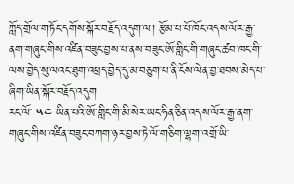ཀློད་གྲོལ་གཏོང་དགོས་སྐོར་བརྗོད་འདུག་ལ། རྩོམ་པ་པོ་ཁོང་འདས་ལོར་རྒྱ་ནག་གཞུང་གིས་འཛིན་བཟུང་བྱས་པ་ནས་བཟུང་ཨོ་གླིང་གི་གཞུང་ཚབ་ཁང་གི་ལས་བྱེད་སུ་ལའང་ཐུག་འཕྲད་བྱེད་དུ་མ་བཅུག་པ་ནི་ངོས་ལེན་བྱ་ཐབས་མེད་པ་ཞིག་ཡིན་སྐོར་བརྗོད་འདུག
རང་ལོ་ ༥༤ ཡིན་པའི་ཨོ་གླིང་གི་མི་སེར་ཡང་ཧིན་ཅིན་འདས་ལོར་རྒྱ་ནག་གཞུང་གིས་འཛིན་བཟུང་བཀག་ཉར་བྱས་ཏེ་ལོ་གཅིག་ལྷག་འགྲོ་ཡི་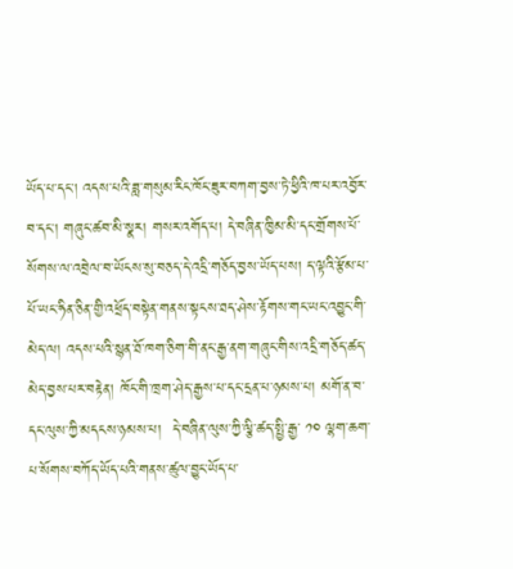ཡོད་པ་དང་། འདས་པའི་ཟླ་གསུམ་རིང་ཁོང་ཟུར་བཀག་བྱས་ཏེ་ཕྱིའི་ཁ་པར་འབྱོར་བ་དང་། གཞུང་ཚབ་མི་སྣར། གསར་འགོད་པ། དེ་བཞིན་ཁྱིམ་མི་དང་གྲོགས་པོ་སོགས་ལ་འབྲེལ་བ་ཡོངས་སུ་བཅད་དེ་འདྲི་གཅོད་བྱས་ཡོད་པས། ད་ལྟའི་རྩོམ་པ་པོ་ཡང་ཧིན་ཅིན་གྱི་འཕྲོད་བསྟེན་གནས་སྟངས་ཐད་ཤེས་རྟོགས་གང་ཡང་འབྱུང་གི་མེད་ལ། འདས་པའི་སྙན་ཐོ་ཁག་ཅིག་གི་ནང་རྒྱ་ནག་གཞུང་གིས་འདྲི་གཅོད་ཚད་མེད་བྱས་པར་བརྟེན། ཁོང་གི་ཁྲག་ཤེད་རྒྱས་པ་དང་དྲན་པ་ཉམས་པ། མགོ་ན་བ་དང་ལུས་ཀྱི་མདངས་ཉམས་པ།  དེ་བཞིན་ལུས་ཀྱི་ལྕི་ཚད་སྤྱི་རྒྱ་ ༡༠ ལྷག་ཆག་པ་སོགས་བཀོད་ཡོད་པའི་གནས་ཚུལ་བྱུང་ཡོད་པ་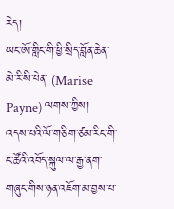རེད།
ཡང་ཨོ་གླིང་གི་ཕྱི་སྲིད་བློན་ཆེན་མེ་རི་སི་པེན་ (Marise Payne) ལགས་ཀྱིས། འདས་པའི་ལོ་གཅིག་ཙམ་རིང་གི་ང་ཚོའི་འབོད་སྐུལ་ལ་རྒྱ་ནག་གཞུང་གིས་ཉན་འཇོག་མ་བྱས་པ་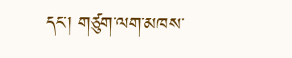དང་། གཙུག་ལག་མཁས་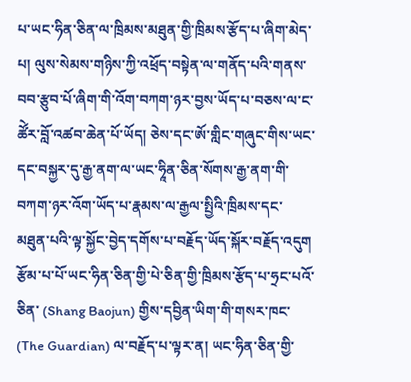པ་ཡང་ཧིན་ཅིན་ལ་ཁྲིམས་མཐུན་གྱི་ཁྲིམས་རྩོད་པ་ཞིག་མེད་པ། ལུས་སེམས་གཉིས་ཀྱི་འཕྲོད་བསྟེན་ལ་གནོད་པའི་གནས་བབ་རྩུབ་པོ་ཞིག་གི་འོག་བཀག་ཉར་བྱས་ཡོད་པ་བཅས་ལ་ང་ཚོེར་བློ་འཚབ་ཆེན་པོ་ཡོད། ཅེས་དང་ཨོ་གླིང་གཞུང་གིས་ཡང་དང་བསྐྱར་དུ་རྒྱ་ནག་ལ་ཡང་ཧཱིན་ཅིན་སོགས་རྒྱ་ནག་གི་བཀག་ཉར་འོག་ཡོད་པ་རྣམས་ལ་རྒྱལ་སྤྱིའི་ཁྲིམས་དང་མཐུན་པའི་ལྟ་སྐྱོང་བྱེད་དགོས་པ་བརྗོད་ཡོད་སྐོར་བརྗོད་འདུག
རྩོམ་པ་པོ་ཡང་ཧིན་ཅིན་གྱི་པེ་ཅིན་གྱི་ཁྲིམས་རྩོད་པ་ཧྲང་པའོ་ཅིན་ (Shang Baojun) གྱིས་དབྱིན་ཡིག་གི་གསར་ཁང་ (The Guardian) ལ་བརྗོད་པ་ལྟར་ན། ཡང་ཧིན་ཅིན་གྱི་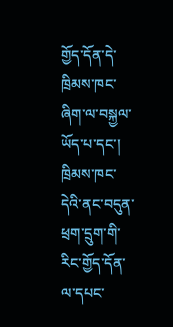གྱོད་དོན་དེ་ཁྲིམས་ཁང་ཞིག་ལ་བསྐྱལ་ཡོད་པ་དང་། ཁྲིམས་ཁང་དེའི་ནང་བདུན་ཕྲག་དྲུག་གི་རིང་གྱོད་དོན་ལ་དཔང་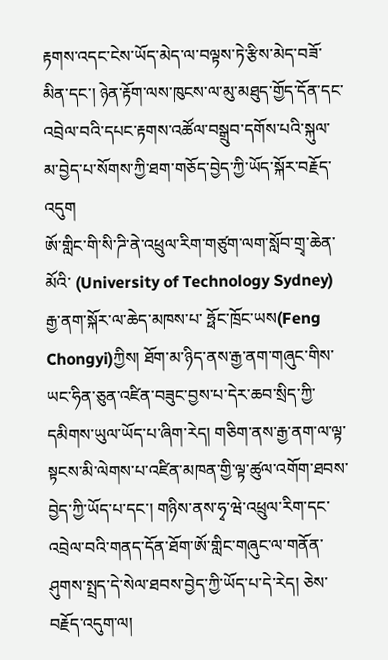རྟགས་འདང་ངེས་ཡོད་མེད་ལ་བལྟས་ཏེ་རྩིས་མེད་བཟོ་མིན་དང་། ཉེན་རྟོག་ལས་ཁུངས་ལ་མུ་མཐུད་གྱོད་དོན་དང་འབྲེལ་བའི་དཔང་རྟགས་འཚོལ་བསྒྲུབ་དགོས་པའི་སྐུལ་མ་བྱེད་པ་སོགས་ཀྱི་ཐག་གཅོད་བྱེད་ཀྱི་ཡོད་སྐོར་བརྗོད་འདུག
ཨོ་གླིང་གི་སི་ཌི་ནེ་འཕྲུལ་རིག་གཙུག་ལག་སློབ་གྲྭ་ཆེན་མོའི་ (University of Technology Sydney) རྒྱ་ནག་སྐོར་ལ་ཆེད་མཁས་པ་ ཧྥོང་ཁྲོང་ཡས(Feng Chongyi)ཀྱིས། ཐོག་མ་ཉིད་ནས་རྒྱ་ནག་གཞུང་གིས་ཡང་ཧིན་ཅུན་འཛིན་བཟུང་བྱས་པ་དེར་ཆབ་སྲིད་ཀྱི་དམིགས་ཡུལ་ཡོད་པ་ཞིག་རེད། གཅིག་ནས་རྒྱ་ནག་ལ་ལྟ་སྟངས་མི་ལེགས་པ་འཛིན་མཁན་གྱི་ལྟ་ཚུལ་འགོག་ཐབས་བྱེད་ཀྱི་ཡོད་པ་དང་། གཉིས་ནས་ཧྭ་ཝེ་འཕྲུལ་རིག་དང་འབྲེལ་བའི་གནད་དོན་ཐོག་ཨོ་གླིང་གཞུང་ལ་གནོན་ཤུགས་སྤྲད་དེ་སེལ་ཐབས་བྱེད་ཀྱི་ཡོད་པ་དེ་རེད། ཅེས་བརྗོད་འདུག་ལ།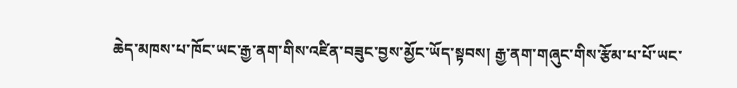ཆེད་མཁས་པ་ཁོང་ཡང་རྒྱ་ནག་གིས་འཛིན་བཟུང་བྱས་མྱོང་ཡོད་སྟབས། རྒྱ་ནག་གཞུང་གིས་རྩོམ་པ་པོ་ཡང་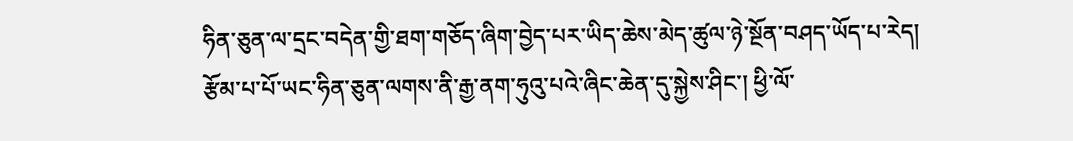ཧིན་ཅུན་ལ་དྲང་བདེན་གྱི་ཐག་གཅོད་ཞིག་བྱེད་པར་ཡིད་ཆེས་མེད་ཚུལ་ཉེ་སྔོན་བཤད་ཡོད་པ་རེད།
རྩོམ་པ་པོ་ཡང་ཧིན་ཅུན་ལགས་ནི་རྒྱ་ནག་ཧུའུ་པའེ་ཞིང་ཆེན་དུ་སྐྱེས་ཤིང་། ཕྱི་ལོ་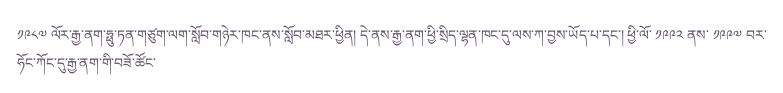༡༩༨༧ ལོར་རྒྱ་ནག་ཧྥུ་ཏན་གཙུག་ལག་སློབ་གཉེར་ཁང་ནས་སློབ་མཐར་ཕྱིན། དེ་ནས་རྒྱ་ནག་ཕྱི་སྲིད་ལྷན་ཁང་དུ་ལས་ཀ་བྱས་ཡོད་པ་དང་། ཕྱི་ལོ་ ༡༩༩༢ ནས་ ༡༩༩༧ བར་ཧོང་ཀོང་དུ་རྒྱ་ནག་གི་བཟོ་ཚོང་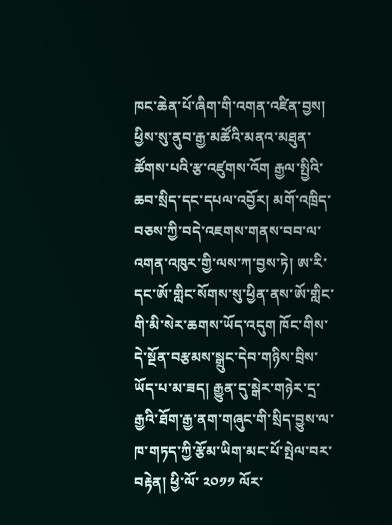ཁང་ཆེན་པོ་ཞིག་གི་འགན་འཛིན་བྱས། ཕྱིས་སུ་ནུབ་རྒྱ་མཚོའི་མནའ་མཐུན་ཚོགས་པའི་རྩ་འཛུགས་འོག རྒྱལ་སྤྱིའི་ཆབ་སྲིད་དང་དཔལ་འབྱོར། མགོ་འཁྲིད་བཅས་ཀྱི་བདེ་འཇགས་གནས་བབ་ལ་འགན་འཁུར་གྱི་ལས་ཀ་བྱས་ཏེ། ཨ་རི་དང་ཨོ་གླིང་སོགས་སུ་ཕྱིན་ནས་ཨོ་གླིང་གི་མི་སེར་ཆགས་ཡོད་འདུག ཁོང་གིས་དེ་སྔོན་བརྩམས་སྒྲུང་དེབ་གཉིས་བྲིས་ཡོད་པ་མ་ཟད། རྒྱུན་དུ་སྒེར་གཉེར་དྲ་རྒྱའི་ཐོག་རྒྱ་ནག་གཞུང་གི་སྲིད་བྱུས་ལ་ཁ་གཏད་ཀྱི་རྩོམ་ཡིག་མང་པོ་སྤེལ་བར་བརྟེན། ཕྱི་ལོ་ ༢༠༡༡ ལོར་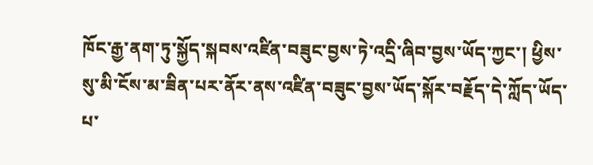ཁོང་རྒྱ་ནག་ཏུ་སྐྱོད་སྐབས་འཛིན་བཟུང་བྱས་ཏེ་འདྲི་ཞིབ་བྱས་ཡོད་ཀྱང་། ཕྱིས་སུ་མི་ངོས་མ་ཟིན་པར་ནོར་ནས་འཛིན་བཟུང་བྱས་ཡོད་སྐོར་བརྗོད་དེ་ཀློད་ཡོད་པ་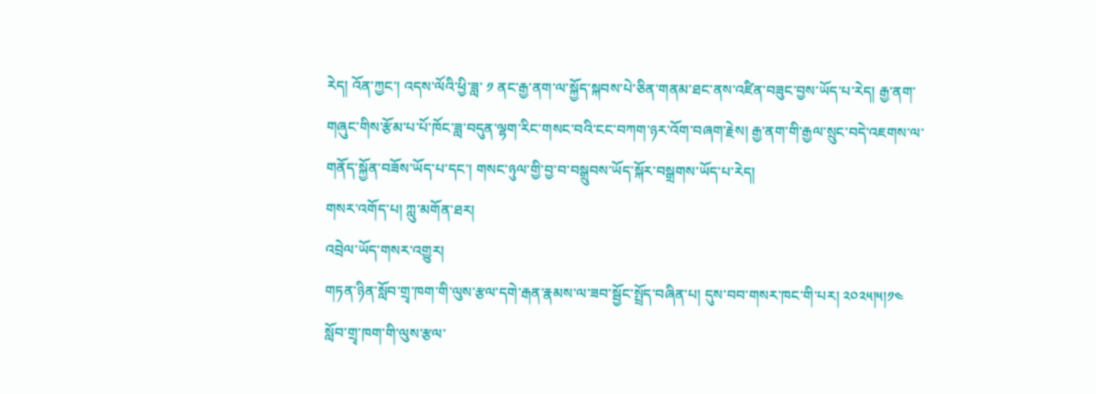རེད། འོན་ཀྱང་། འདས་ལོའི་ཕྱི་ཟླ་ ༡ ནང་རྒྱ་ནག་ལ་སྐྱོད་སྐབས་པེ་ཅིན་གནམ་ཐང་ནས་འཛིན་བཟུང་བྱས་ཡོད་པ་རེད། རྒྱ་ནག་གཞུང་གིས་རྩོམ་པ་པོ་ཁོང་ཟླ་བདུན་ལྷག་རིང་གསང་བའི་ངང་བཀག་ཉར་འོག་བཞག་རྗེས། རྒྱ་ནག་གི་རྒྱལ་སྲུང་བདེ་འཇགས་ལ་གནོད་སྐྱོན་བཟོས་ཡོད་པ་དང་། གསང་ཉུལ་གྱི་བྱ་བ་བསྒྲུབས་ཡོད་སྐོར་བསྒྲགས་ཡོད་པ་རེད།
གསར་འགོད་པ། ཀླུ་མགོན་ཐར།
འབྲེལ་ཡོད་གསར་འགྱུར།
གཏན་ཉིན་སློབ་གྲྭ་ཁག་གི་ལུས་རྩལ་དགེ་རྒན་རྣམས་ལ་ཟབ་སྦྱོང་སྤྲོད་བཞིན་པ། དུས་བབ་གསར་ཁང་གི་པར། ༢༠༢༥།༥།༡༤
སློབ་གྲྭ་ཁག་གི་ལུས་རྩལ་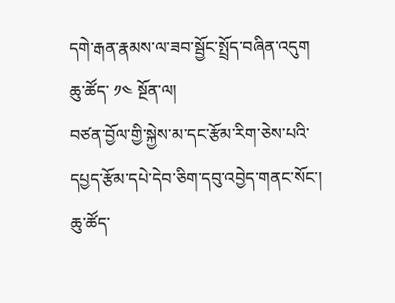དགེ་རྒན་རྣམས་ལ་ཟབ་སྦྱོང་སྤྲོད་བཞིན་འདུག
ཆུ་ཚོད་ ༡༤ སྔོན་ལ།
བཙན་བྱོལ་གྱི་སྐྱེས་མ་དང་རྩོམ་རིག་ཅེས་པའི་དཔྱད་རྩོམ་དཔེ་དེབ་ཅིག་དབུ་འབྱེད་གནང་སོང་།
ཆུ་ཚོད་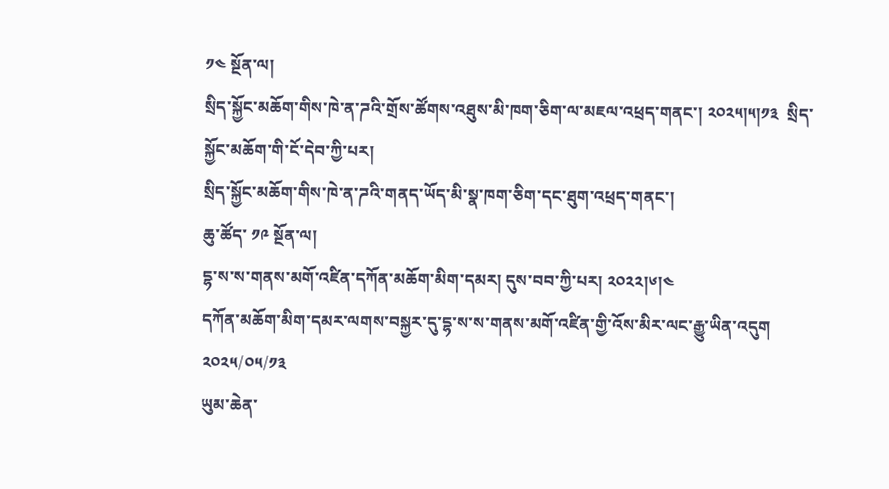༡༤ སྔོན་ལ།
སྲིད་སྐྱོང་མཆོག་གིས་ཁེ་ན་ཌའི་གྲོས་ཚོགས་འཐུས་མི་ཁག་ཅིག་ལ་མཇལ་འཕྲད་གནང་། ༢༠༢༥།༥།༡༣  སྲིད་སྐྱོང་མཆོག་གི་ངོ་དེབ་ཀྱི་པར།
སྲིད་སྐྱོང་མཆོག་གིས་ཁེ་ན་ཌའི་གནད་ཡོད་མི་སྣ་ཁག་ཅིག་དང་ཐུག་འཕྲད་གནང་།
ཆུ་ཚོད་ ༡༩ སྔོན་ལ།
དྷ་ས་ས་གནས་མགོ་འཛིན་དཀོན་མཆོག་མིག་དམར། དུས་བབ་ཀྱི་པར། ༢༠༢༢།༦།༤
དཀོན་མཆོག་མིག་དམར་ལགས་བསྐྱར་དུ་དྷ་ས་ས་གནས་མགོ་འཛིན་གྱི་འོས་མིར་ལང་རྒྱུ་ཡིན་འདུག
༢༠༢༥/༠༥/༡༣
ཡུམ་ཆེན་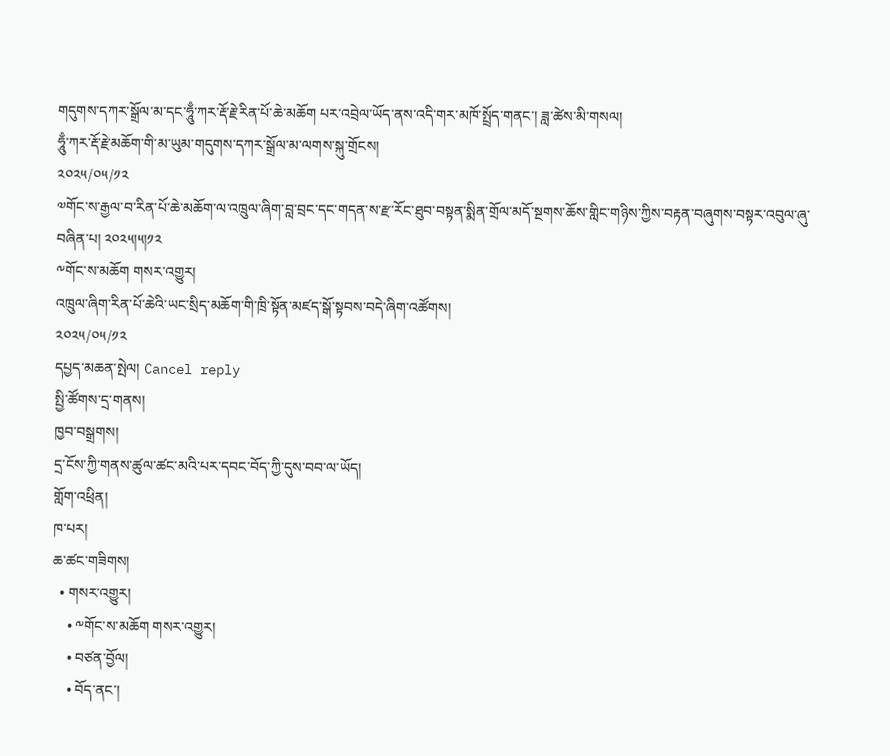གདུགས་དཀར་སྒྲོལ་མ་དང་ཧཱུྃ་ཀར་རྡོ་རྗེ་རིན་པོ་ཆེ་མཆོག པར་འབྲེལ་ཡོད་ནས་འདི་གར་མཁོ་སྤྲོད་གནང་། ཟླ་ཚེས་མི་གསལ།
ཧཱུྃ་ཀར་རྡོ་རྗེ་མཆོག་གི་མ་ཡུམ་གདུགས་དཀར་སྒྲོལ་མ་ལགས་སྐུ་གྲོངས།
༢༠༢༥/༠༥/༡༢
༧གོང་ས་རྒྱལ་བ་རིན་པོ་ཆེ་མཆོག་ལ་འཁྲུལ་ཞིག་བླ་བྲང་དང་གདན་ས་རྫ་རོང་ཐུབ་བསྟན་སྨིན་གྲོལ་མདོ་སྔགས་ཆོས་གླིང་གཉིས་ཀྱིས་བརྟན་བཞུགས་བསྟར་འབུལ་ཞུ་བཞིན་པ། ༢༠༢༥།༥།༡༢
༸གོང་ས་མཆོག གསར་འགྱུར།
འཁྲུལ་ཞིག་རིན་པོ་ཆེའི་ཡང་སྲིད་མཆོག་གི་ཁྲི་སྟོན་མཛད་སྒོ་སྟབས་བདེ་ཞིག་འཚོགས།
༢༠༢༥/༠༥/༡༢
དཔྱད་མཆན་སྤེལ། Cancel reply
སྤྱི་ཚོགས་དྲ་གནས།
ཁྱབ་བསྒྲགས།
དྲ་ངོས་ཀྱི་གནས་ཚུལ་ཚང་མའི་པར་དབང་བོད་ཀྱི་དུས་བབ་ལ་ཡོད།
གློག་འཕྲིན།
ཁ་པར།
ཆ་ཚང་གཟིགས།
  • གསར་འགྱུར།
    • ༸གོང་ས་མཆོག གསར་འགྱུར།
    • བཙན་བྱོལ།
    • བོད་ནང་།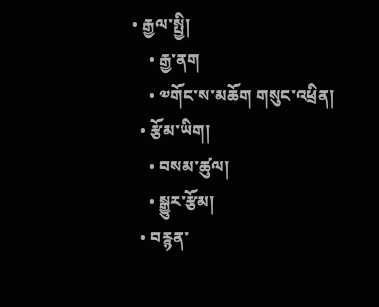• རྒྱལ་སྤྱི།
    • རྒྱ་ནག
    • ༧གོང་ས་མཆོག གསུང་འཕྲིན།
  • རྩོམ་ཡིག།
    • བསམ་ཚུལ།
    • སྒྱུར་རྩོམ།
  • བརྙན་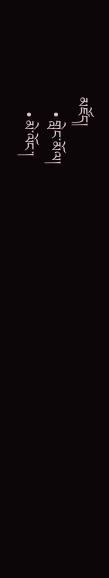མཛོད།
    • གླེང་མོལ།
    • མེ་ལོང་།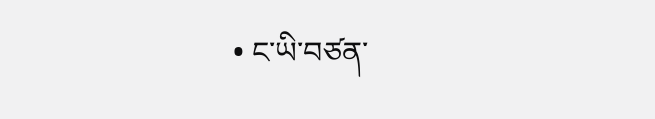• ང་ཡི་བཙན་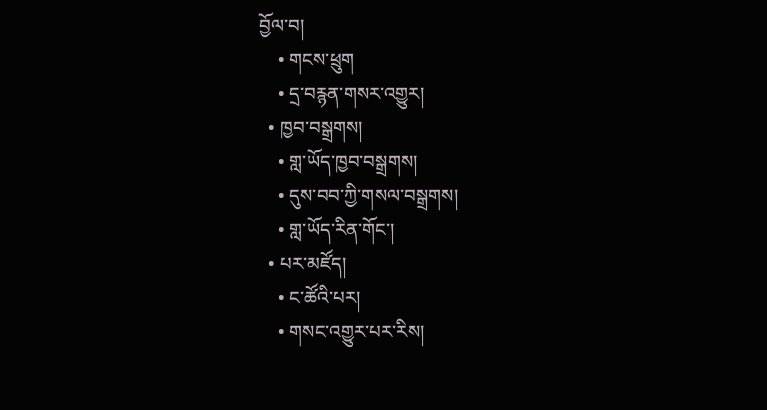བྱོལ་བ།
    • གངས་ཕྲུག
    • དྲ་བརྙན་གསར་འགྱུར།
  • ཁྱབ་བསྒྲགས།
    • གླ་ཡོད་ཁྱབ་བསྒྲགས།
    • དུས་བབ་ཀྱི་གསལ་བསྒྲགས།
    • གླ་ཡོད་རིན་གོང་།
  • པར་མཛོད།
    • ང་ཚོའི་པར།
    • གསང་འགྱུར་པར་རིས།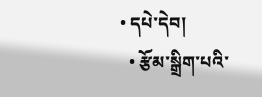• དཔེ་དེབ།
  • རྩོམ་སྒྲིག་པའི་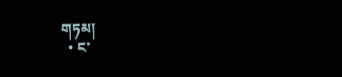གཏམ།
  • ང་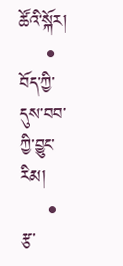ཚོའི་སྐོར།
    • བོད་ཀྱི་དུས་བབ་ཀྱི་བྱུང་རིམ།
    • རྩ་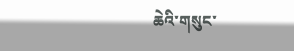ཆེའི་གསུང་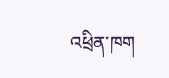འཕྲིན་ཁག